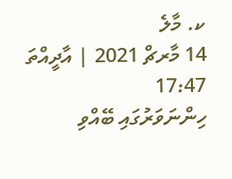ކ. މާލެ
14 މާރޗް 2021 | އާދީއްތަ 17:47
ހިންނަވަރުގައި ބޭއްވި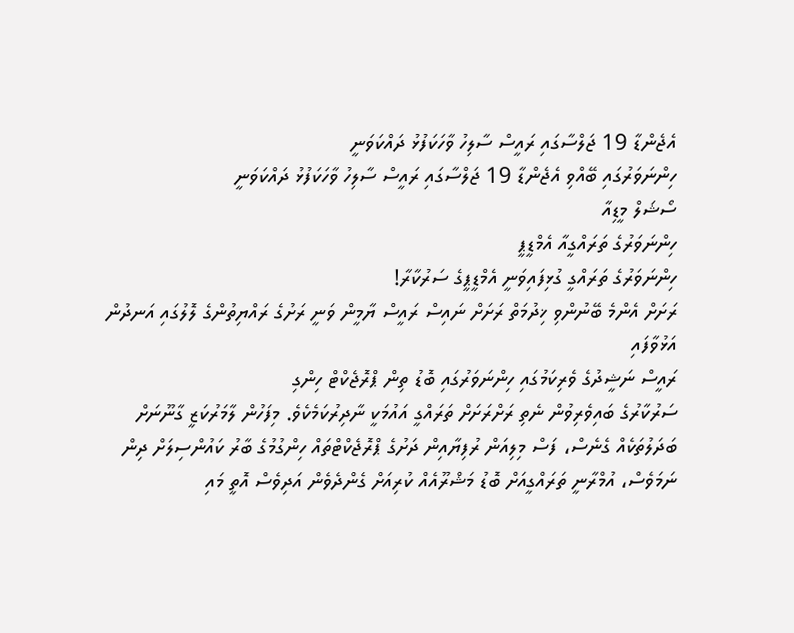އެޖެންޑާ 19 ޖަލްސާގައި ރައީސް ސާލިހު ވާހަކަފުޅު ދައްކަވަނީ
ހިންނަވަރުގައި ބޭއްވި އެޖެންޑާ 19 ޖަލްސާގައި ރައީސް ސާލިހު ވާހަކަފުޅު ދައްކަވަނީ
ސޯޝަލް މީޑިއާ
ހިންނަވަރުގެ ތަރައްގީއާ އެމްޑީޕީ
ހިންނަވަރުގެ ތަރައްގީ ގުޅިފައިވަނީ އެމްޑީޕީގެ ސަރުކާރާ!
ރަށަށް އެންމެ ބޭނުންވި ޚިދުމަތް ރަށަށް ނައިސް ރައީސް ޔާމީން ވަނީ ރަށުގެ ރައްޔިތުންގެ ލޮލުގައި އަނދުން އަޅުވާފައި
ރައީސް ނަޝީދުގެ ވެރިކަމުގައި ހިންނަވަރުގައި ބޮޑު ތިން ޕްރޮޖެކްޓް ހިންގި
ސަރުކާރުގެ ބައިވެރިވުން ނެތި ރަށްރަށަށް ތަރައްގީ އައުމަކީ ނާދިރުކަމެކެވެ. މިފަހުން ލާމަރުކަޒީ ގާނޫނަށް ބަދަލުތަކެއް ގެނެސް، ފަސް މިލިއަން ރުފިޔާއިން ދަށުގެ ޕްރޮޖެކްޓްތައް ހިންގުމުގެ ބާރު ކައުންސިލަށް ދިން ނަމަވެސް، އުމްރާނީ ތަރައްގީއަށް ބޮޑު މަޝްރޫއެއް ކުރިއަށް ގެންދެވެން އަދިވެސް އޮތީ މައި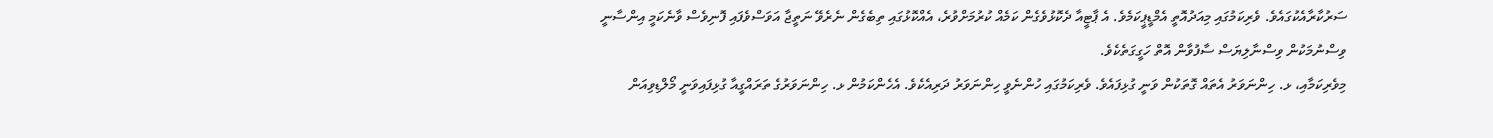ސަރުކާރާއެކުގައެވެ. ވެރިކަމުގައި މިއަދުއޮތީ އެމްޑީޕީކަމެވެ. އެ ޕާޓީއާ ދެކޮޅުވެގެން ކަމެއް ކުރުމަށްވުރެ، އެއްކޮޅުގައި ތިބެގެން ނެރެވޭ ނަތީޖާ އަވަސްވެފައި ފޮނިވެސް ވާނެކަމީ އިންސާނީ ވިސްނުމަކުން ވިސްނާލިޔަސް ސާފުވާން އޮތް ހަގީގަތެކެވެ.
މިވެރިކަމާއި، ޅ. ހިންނަވަރު އެތައް ގޮތަކުން ވަނީ ގުޅިފައެވެ. ވެރިކަމުގައި ހުންނެވީ ހިންނަވަރު ދަރިއެކެވެ. އެހެންކަމުން ޅ. ހިންނަވަރުގެ ތަރައްގީއާ ގުޅިފައިވަނީ މޯލްޑިވިއަން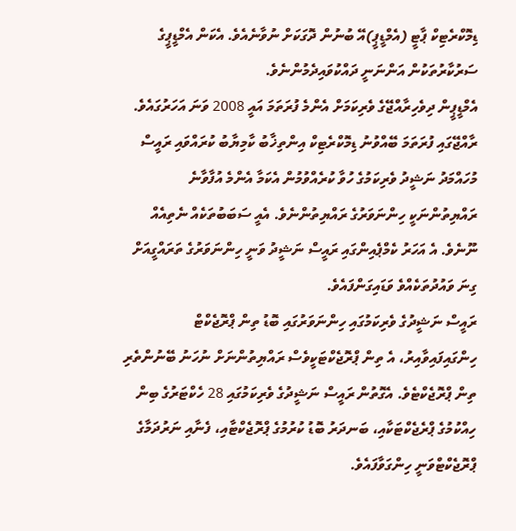ޑިމޮކްރެޓިކް ޕާޓީ (އެމްޑީޕީ)އޭ ބުނުން ދޮގަކަށް ނުވާނެއެވެ. އެކަން އެމްޑީޕީގެ ސަރުކާރުތަކުން އަންނަނީ ދައްކުވައިދެމުންނެވެ.
އެމްޑީޕީން ދިވެހިރާއްޖޭގެ ވެރިކަމަށް އެންމެ ފުރަތަމަ އައީ 2008 ވަނަ އަހަރުގައެވެ. ރާއްޖޭގައި ފުރަތަމަ ބޭއްވުނު ޑިމޮކްރެޓިކް އިންތިޚާބު ކާމިޔާބު ކުރައްވައި ރައީސް މުހައްމަދު ނަޝީދު ވެރިކަމުގެ ހުވާ ކުރެއްވުމުން އެކަމާ އެންމެ އުފާވާނެ ރައްޔިތުންނަކީ ހިންނަވަރުގެ ރައްޔިތުންނެވެ. އެއީ ސަބަބުތަކެއް ނެތިއެއް ނޫނެވެ. އެ އަހަރު ކެމްޕެއިންގައި ރައީސް ނަޝީދު ވަނީ ހިންނަވަރުގެ ތަރައްގީއަށް ގިނަ ވައުދުތަކެއްވެ ވަޑައިގަންފައެވެ.
ރައީސް ނަޝީދުގެ ވެރިކަމުގައި ހިންނަވަރުގައި ބޮޑު ތިން ޕްރޮޖެކްޓް ހިންގައިފައިވާއިރު، އެ ތިން ޕްރޮޖެކްޓަކީވެސް ރައްޔިތުންނަށް ނުހަނު ބޭނުންތެރި ތިން ޕްރޮޖެކްޓެވެ. އެގޮތުން ރައީސް ނަޝީދުގެ ވެރިކަމުގައި 28 ހެކްޓަރުގެ ބިން ހިއްކުމުގެ ޕްރެޖެކްޓަކާއި، ބަނދަރު ބޮޑު ކުރުމުގެ ޕްރޮޖެކްޓާއި، ފެނާއި ނަރުދަމާގެ ޕްރޮޖެކްޓްވަނީ ހިންގަވާފައެވެ.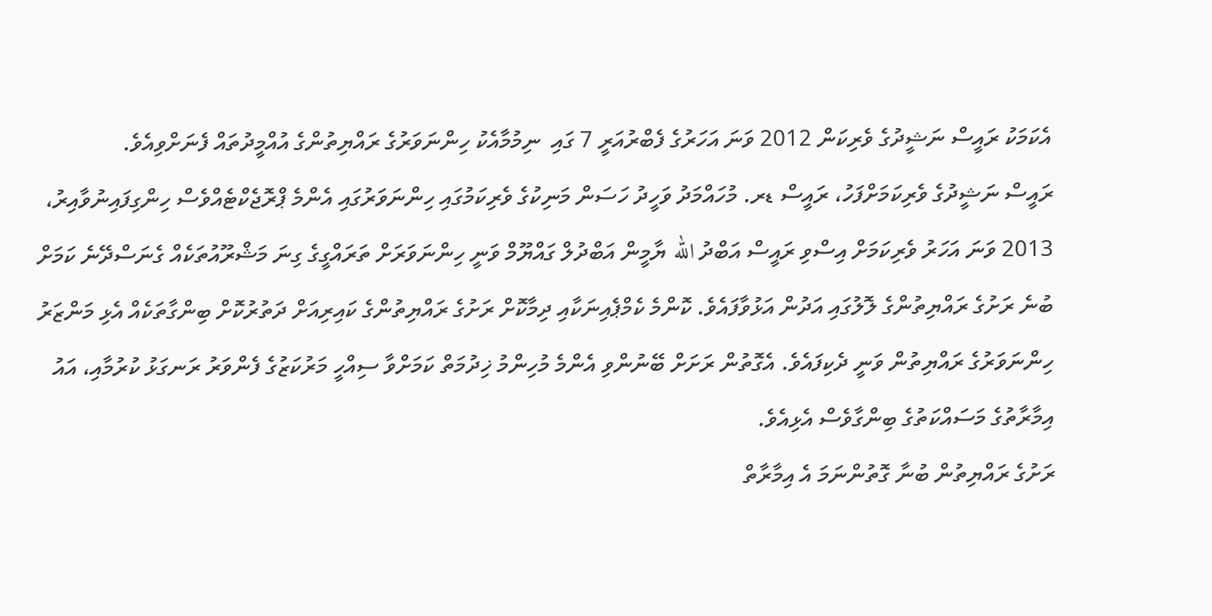އެކަމަކު ރައީސް ނަޝީދުގެ ވެރިކަން 2012 ވަނަ އަހަރުގެ ފެބްރުއަރީ 7 ގައި  ނިމުމާއެކު ހިންނަވަރުގެ ރައްޔިތުންގެ އުއްމީދުތައް ފެނަށްވިއެވެ.
ރައީސް ނަޝީދުގެ ވެރިކަމަށްފަހު، ރައީސް ޑރ. މުހައްމަދު ވަހީދު ހަސަން މަނިކުގެ ވެރިކަމުގައި ހިންނަވަރުގައި އެންމެ ޕްރޮޖެކްޓެއްވެސް ހިންގިފައިނުވާއިރު، 2013 ވަނަ އަހަރު ވެރިކަމަށް އިސްވި ރައީސް އަބްދު الله ޔާމީން އަބްދުލް ގައްޔޫމް ވަނީ ހިންނަވަރަށް ތަރައްގީގެ ގިނަ މަޝްރޫއުތަކެއް ގެނަސްދޭނެ ކަމަށް ބުނެ ރަށުގެ ރައްޔިތުންގެ ލޮލުގައި އަދުން އަޅުވާފައެވެ. ކޮންމެ ކެމްޕެއިނަކާއި ދިމާކޮށް ރަށުގެ ރައްޔިތުންގެ ކައިރިއަށް ދަތުރުކޮށް ބިންގާތަކެއް އެޅި މަންޒަރު ހިންނަވަރުގެ ރައްޔިތުން ވަނީ ދެކިފައެވެ. އެގޮތުން ރަށަށް ބޭނުންވި އެންމެ މުހިންމު ޚިދުމަތް ކަމަށްވާ ސިއްހީ މަރުކަޒުގެ ފެންވަރު ރަނގަޅު ކުރުމާއި، އައު އިމާރާތުގެ މަސައްކަތުގެ ބިންގާވެސް އެޅިއެވެ.
ރަށުގެ ރައްޔިތުން ބުނާ ގޮތުންނަމަ އެ އިމާރާތް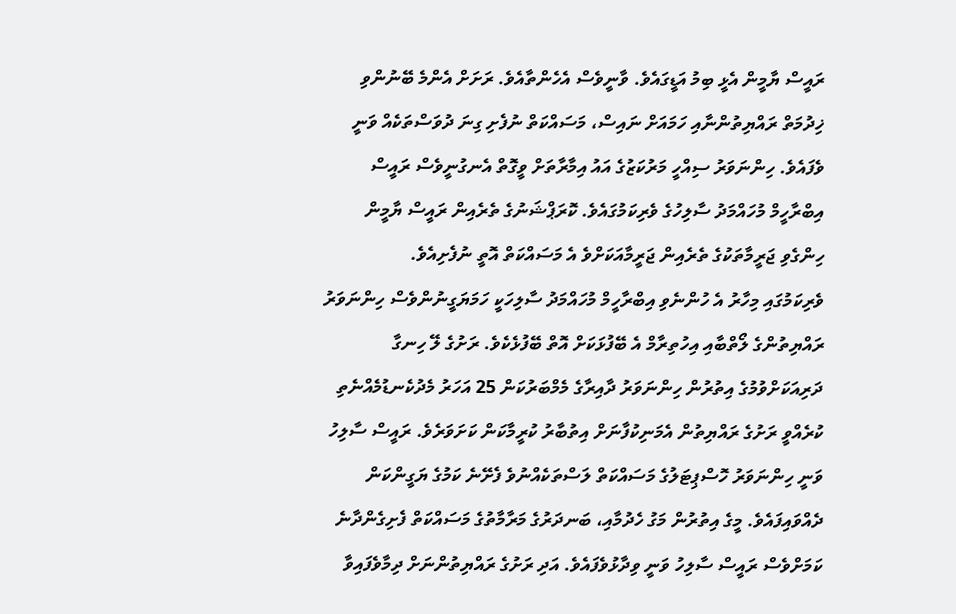ރައީސް ޔާމީން އެޅީ ބިމު އަޑީގައެވެ. ވާނީވެސް އެހެންތާއެވެ. ރަށަށް އެންމެ ބޭނުންވި ޚިދުމަތް ރައްޔިތުންނާއި ހަމައަށް ނައިސް، މަސައްކަތް ނުފެށި ގިނަ ދުވަސްތަކެއް ވަނީ ވެފައެވެ. ހިންނަވަރު ސިއްހީ މަރުކަޒުގެ އައު އިމާރާތަށް ވީގޮތް އެނގުނީވެސް ރައީސް އިބްރާހީމް މުހައްމަދު ސާލިހުގެ ވެރިކަމުގައެވެ. ކޮރަޕްޝަނުގެ ތެރެއިން ރައީސް ޔާމީން ހިންގެވި ޖަރީމާތަކުގެ ތެރެއިން ޖަރީމާއަކަށްވެ އެ މަސައްކަތް އޮތީ ނުފެށިއެވެ.
ވެރިކަމުގައި މިހާރު އެ ހުންނެވި އިބްރާހީމް މުހައްމަދު ސާލިހަކީ ހަމަޔަގީނުންވެސް ހިންނަވަރު ރައްޔިތުންގެ ލޯތްބާއި އިހުތިރާމް އެ ބޭފުޅަކަށް އޮތް ބޭފުޅެކެވެ. ރަށުގެ ލޭ ހިނގާ ދަރިއަކަށްވުމުގެ އިތުރުން ހިންނަވަރު ދާއިރާގެ މެމްބަރުކަން 25 އަހަރު މެދުކެނޑުމެއްނެތި ކުރެއްވީ ރަށުގެ ރައްޔިތުން އެމަނިކުފާނަށް އިތުބާރު ކުރީމާކަން ކަށަވަރެވެ. ރައީސް ސާލިހު ވަނީ ހިންނަވަރު ހޮސްޕިޓަލުގެ މަސައްކަތް ލަސްތަކެއްނުވެ ފެށޭނެ ކަމުގެ ޔަގީންކަން ދެއްވައިފައެވެ. މީގެ އިތުރުން މަގު ހެދުމާއި، ބަނދަރުގެ މަރާމާތުގެ މަސައްކަތް ފެށިގެންދާނެ ކަމަށްވެސް ރައީސް ސާލިހު ވަނީ ވިދާޅުވެފައެވެ. އަދި ރަށުގެ ރައްޔިތުންނަށް ދިމާވެފައިވާ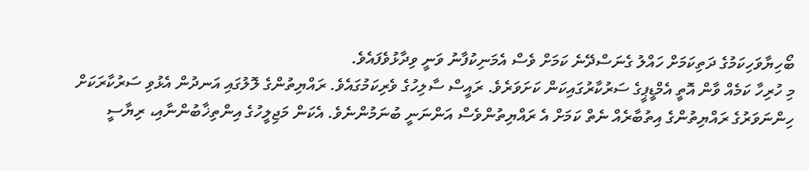ބޯހިޔާވަހިކަމުގެ ދަތިކަމަށް ހައްލު ގެނަސްދޭނެ ކަމަށް ވެސް އެމަނިކުފާނު ވަނީ ވިދާޅުވެފައެވެ.
މި ހުރިހާ ކަމެއް ވާން އޮތީ އެމްޑީޕީގެ ސަރުކާރުގައިކަން ކަށަވަރެވެ. ރައީސް ސާލިހުގެ ވެރިކަމުގައެވެ. ރައްޔިތުންގެ ލޮލުގައި އަނދުން އެޅުވި ސަރުކާރަކަށް ހިންނަވަރުގެ ރައްޔިތުންގެ އިތުބާރެއް ނެތް ކަމަށް އެ ރައްޔިތުންވެސް އަންނަނީ ބުނަމުންނެވެ. އެކަން މަޖިލީހުގެ އިންތިޚާބުންނާއި، ރިޔާސީ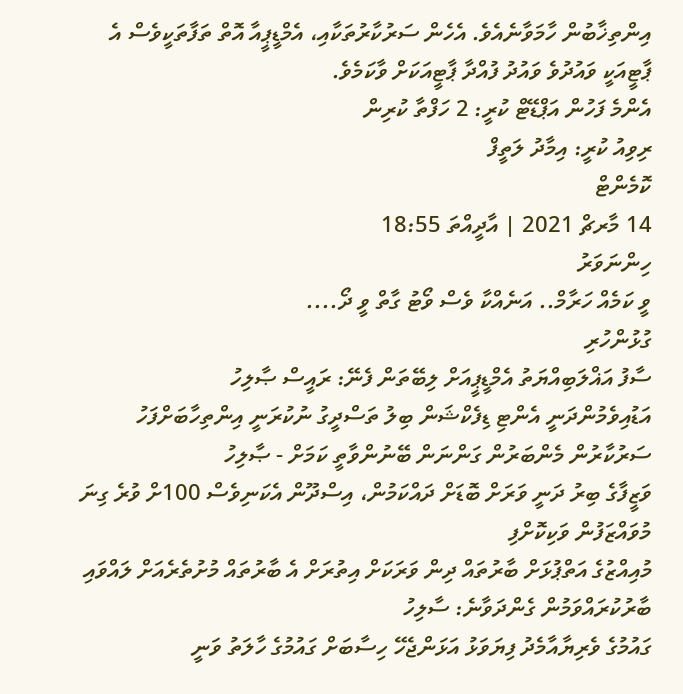އިންތިޚާބުން ހާމަވާނެއެވެ. އެހެން ސަރުކާރުތަކާއި، އެމްޑީޕީއާ އޮތް ތަފާތަކީވެސް އެ ޕާޓީއަކީ ވައުދުވެ ވައުދު ފުއްދާ ޕާޓީއަކަށް ވާކަމެވެ.
އެންމެ ފަހުން އަޕްޑޭޓް ކުރީ: 2 ހަފްތާ ކުރިން
ރިވިއު ކުރީ: އިމާދު ލަތީފް
ކޮމެންޓް
14 މާރޗް 2021 | އާދީއްތަ 18:55
ހިންނަވަރު
ވީ ކަމެއް ހަރާމް.. އަނެއްކާ ވެސް ވޯޓު ގާތް ވީ ދޯ....
ގުޅުންހުރި
ސާފު އަޣްލަބިއްޔަތު އެމްޑީޕީއަށް ލިބޭތަން ފެނޭ: ރައީސް ޞާލިހު
އަޑުއިވެމުންދަނީ އެންޓި ޑިފެކްޝަން ބިލު ތަސްދީގު ނުކުރަނީ އިންތިހާބަށްފަހު ސަރުކާރުން މެންބަރުން ގަންނަން ބޭނުންވާތީ ކަމަށް - ޞާލިހު
ވަޒީފާގެ ބިރު ދަނީ ވަރަށް ބޮޑަށް ދައްކަމުން، އިސްދޫން އެކަނިވެސް 100ށް ވުރެ ގިނަ މުވައްޒަފުން ވަކިކޮށްފި
މުއިއްޒުގެ އަތްޕުޅަށް ބާރުތައް ދިން ވަރަކަށް އިތުރަށް އެ ބާރުތައް މުށުތެރެއަށް ލައްވައި ބާރުކުރައްވަމުން ގެންދަވާނެ: ސާލިހު
ގައުމުގެ ވެރިޔާއާމެދު ފިޔަވަޅު އަޅަންޖެހޭ ހިސާބަށް ގައުމުގެ ހާލަތު ވަނީ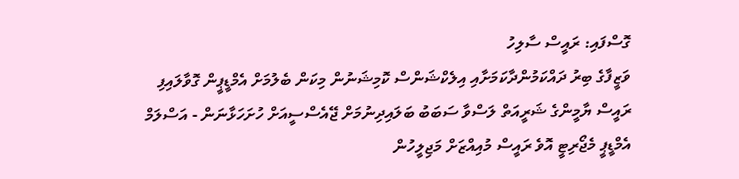ގޮސްފައި: ރައީސް ސާލިހު
ވަޒީފާގެ ބިރު ދައްކަމުންދާކަމަށާއި އިލެކްޝަންސް ކޮމިޝަނުން މިކަން ބެލުމަށް އެމްޑީޕީން ގޮވާލައިފި
ރައީސް ޔާމީންގެ ޝަރީއަތް ލަސްވާ ސަބަބު ބަލައިދިނުމަށް ޖޭއެސްސީއަށް ހުށަހަޅާނަން - އަސްލަމް
އެމްޑީޕީ މެޖޯރިޓީ އޮވެ ރައީސް މުއިއްޒަށް މަޖިލީހުން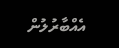އެއްބާރުލުން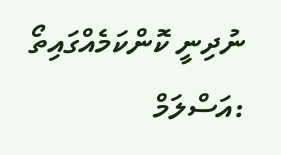ނުދިނީ ކޮންކަމެއްގައިތޯ :އަސްލަމް